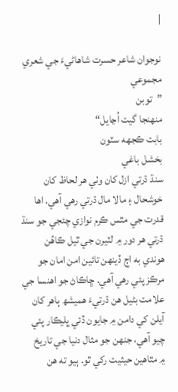|

نوجوان شاعر حسرت شاهاڻيءَ جي شعري
مجموعي
”توبن
منهنجا گيت اُڃايل“
بابت ڪجهه سٽون
بخشل باغي
سنڌ ڌرتي ازل کان وٺي هر لحاظ کان
خوشحال ۽ مالا مال ڌرتي رهي آهي. اها
قدرت جي مٿس ڪرم نوازي چئجي جو سنڌ
ڌرتي هر دور ۾ لٽيرن جي ٿيل ڪاهُن
هوندي به اڄ ڏينهن تائين امن امان جو
مرڪز پئي رهي آهي. ڇاڪاڻ جو اهنسا جي
علامت بڻيل هن ڌرتيءَ هميشھ ٻاهر کان
آيلن کي دامن ۾ جايون ڏئي ڀليڪار پئي
چيو آهي، جنهن جو مثال دنيا جي تاريخ
۾ مٿاهين حيثيت رکي ٿو. ٻيو ته هن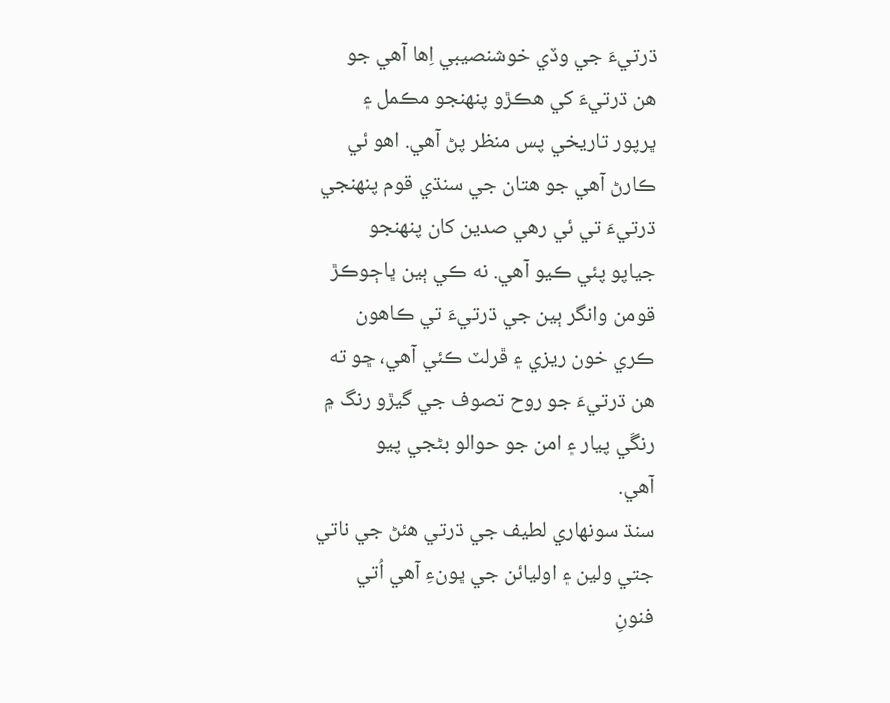ڌرتيءَ جي وڏي خوشنصيبي اِها آهي جو
هن ڌرتيءَ کي هڪڙو پنهنجو مڪمل ۽
ڀرپور تاريخي پس منظر پڻ آهي. اهو ئي
ڪارڻ آهي جو هتان جي سنڌي قوم پنهنجي
ڌرتيءَ تي ئي رهي صدين کان پنهنجو
جياپو پئي ڪيو آهي. نه ڪي ٻين ڀاڄوڪڙ
قومن وانگر ٻين جي ڌرتيءَ تي ڪاهون
ڪري خون ريزي ۽ ڦرلٽ ڪئي آهي، ڇو ته
هن ڌرتيءَ جو روح تصوف جي گيڙو رنگ ۾
رنڱي پيار ۽ امن جو حوالو بڻجي پيو
آهي.
سنڌ سونهاري لطيف جي ڌرتي هئڻ جي ناتي
جتي ولين ۽ اوليائن جي ڀونءِ آهي اُتي
فنونِ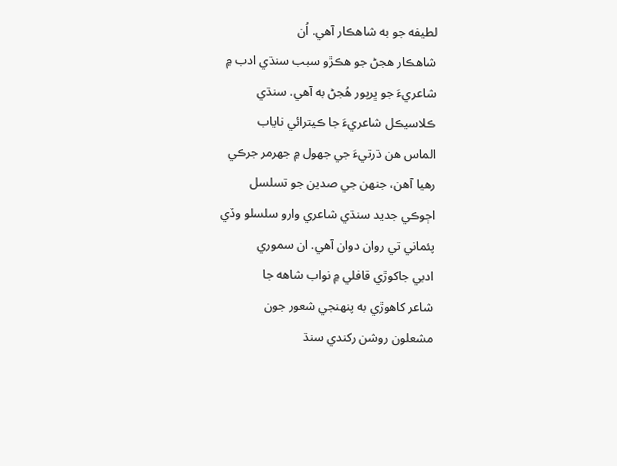لطيفه جو به شاهڪار آهي. اُن
شاهڪار هجڻ جو هڪڙو سبب سنڌي ادب ۾
شاعريءَ جو ڀرپور هُجڻ به آهي. سنڌي
ڪلاسيڪل شاعريءَ جا ڪيترائي ناياب
الماس هن ڌرتيءَ جي جهول ۾ جهرمر جرڪي
رهيا آهن، جنهن جي صدين جو تسلسل
اڄوڪي جديد سنڌي شاعري وارو سلسلو وڏي
پئماني تي روان دوان آهي. ان سموري
ادبي جاکوڙي قافلي ۾ نواب شاهه جا
شاعر کاهوڙي به پنهنجي شعور جون
مشعلون روشن رکندي سنڌ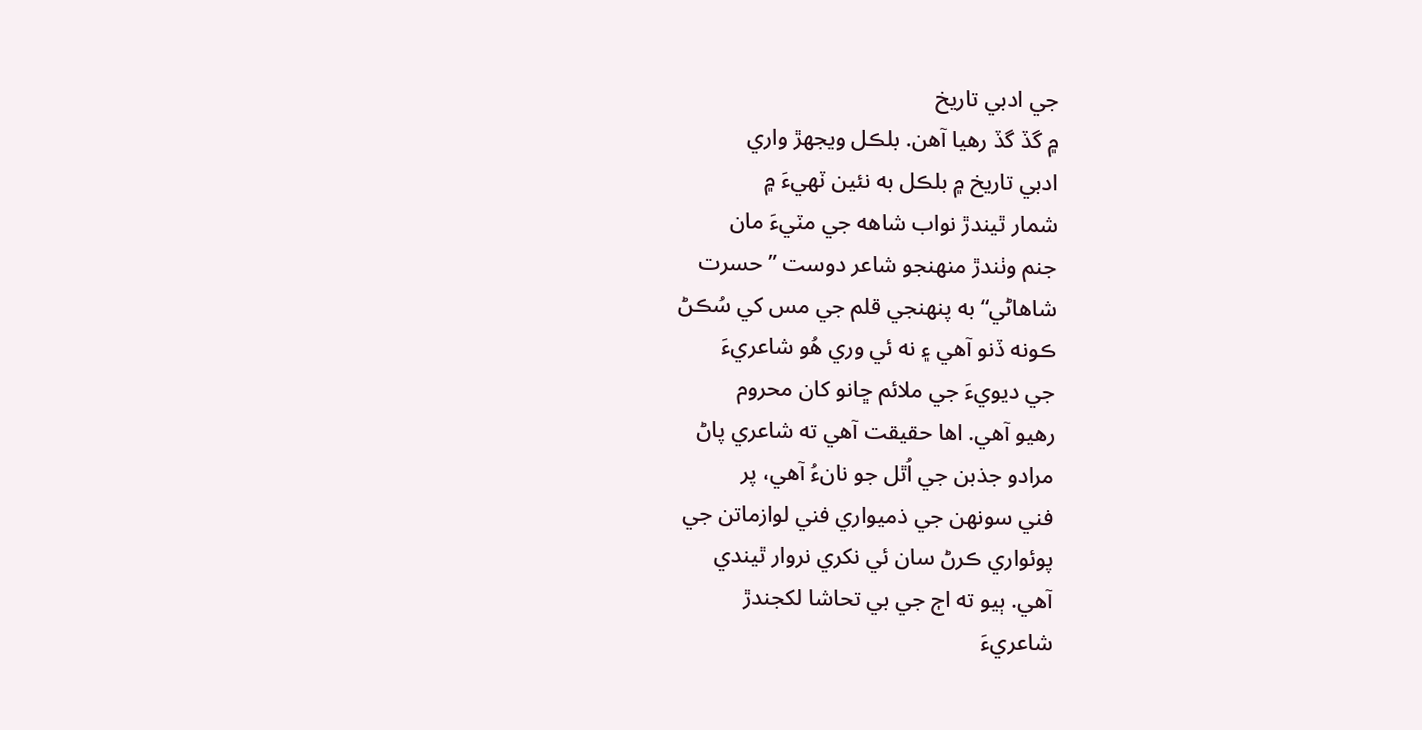جي ادبي تاريخ
۾ گڏ گڏ رهيا آهن. بلڪل ويجهڙ واري
ادبي تاريخ ۾ بلڪل به نئين ٽهيءَ ۾
شمار ٿيندڙ نواب شاهه جي مٽيءَ مان
جنم وٺندڙ منهنجو شاعر دوست ”حسرت
شاهاڻي“ به پنهنجي قلم جي مس کي سُڪڻ
ڪونه ڏنو آهي ۽ نه ئي وري هُو شاعريءَ
جي ديويءَ جي ملائم ڇانو کان محروم
رهيو آهي. اها حقيقت آهي ته شاعري پاڻ
مرادو جذبن جي اُٿل جو نانءُ آهي، پر
فني سونهن جي ذميواري فني لوازماتن جي
پوئواري ڪرڻ سان ئي نکري نروار ٿيندي
آهي. ٻيو ته اڄ جي بي تحاشا لکجندڙ
شاعريءَ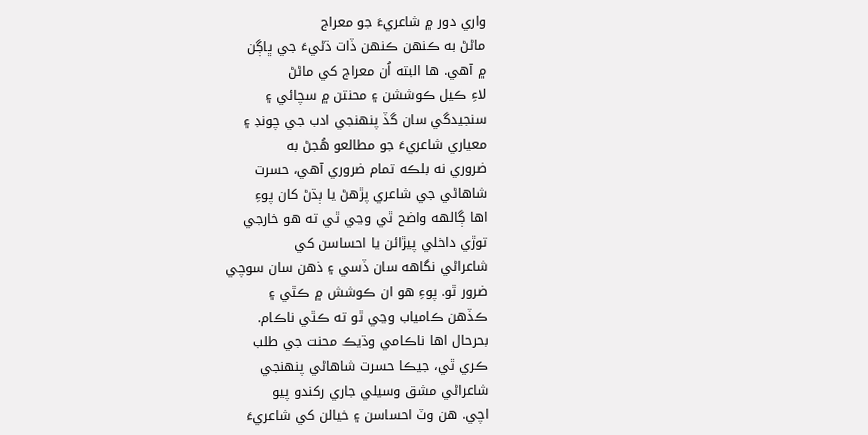واري دور ۾ شاعريءَ جو معراج
ماڻڻ به ڪنهن ڪنهن ڏات ڌڻيءَ جي ڀاڳن
۾ آهي. ها البته اُن معراج کي ماڻڻ
لاءِ ڪيل ڪوششن ۽ محنتن ۾ سچائي ۽
سنجيدگي سان گڏ پنهنجي ادب جي چونڊ ۽
معياري شاعريءَ جو مطالعو هُجڻ به
ضروري نه بلڪه تمام ضروري آهي، حسرت
شاهاڻي جي شاعري پڙهڻ يا ٻڌڻ کان پوءِ
اها ڳالهه واضح ٿي وڃي ٿي ته هو خارجي
توڙي داخلي پيڙائن يا احساسن کي
شاعراڻي نگاهه سان ڏسي ۽ ذهن سان سوچي
ضرور ٿو. پوءِ هو ان ڪوشش ۾ ڪٿي ۽
ڪڏهن ڪامياب وڃي ٿو ته ڪٿي ناڪام.
بحرحال اها ناڪامي وڌيڪ محنت جي طلب
ڪري ٿي، جيڪا حسرت شاهاڻي پنهنجي
شاعراڻي مشق وسيلي جاري رکندو پيو
اچي. هن وٽ احساسن ۽ خيالن کي شاعريءَ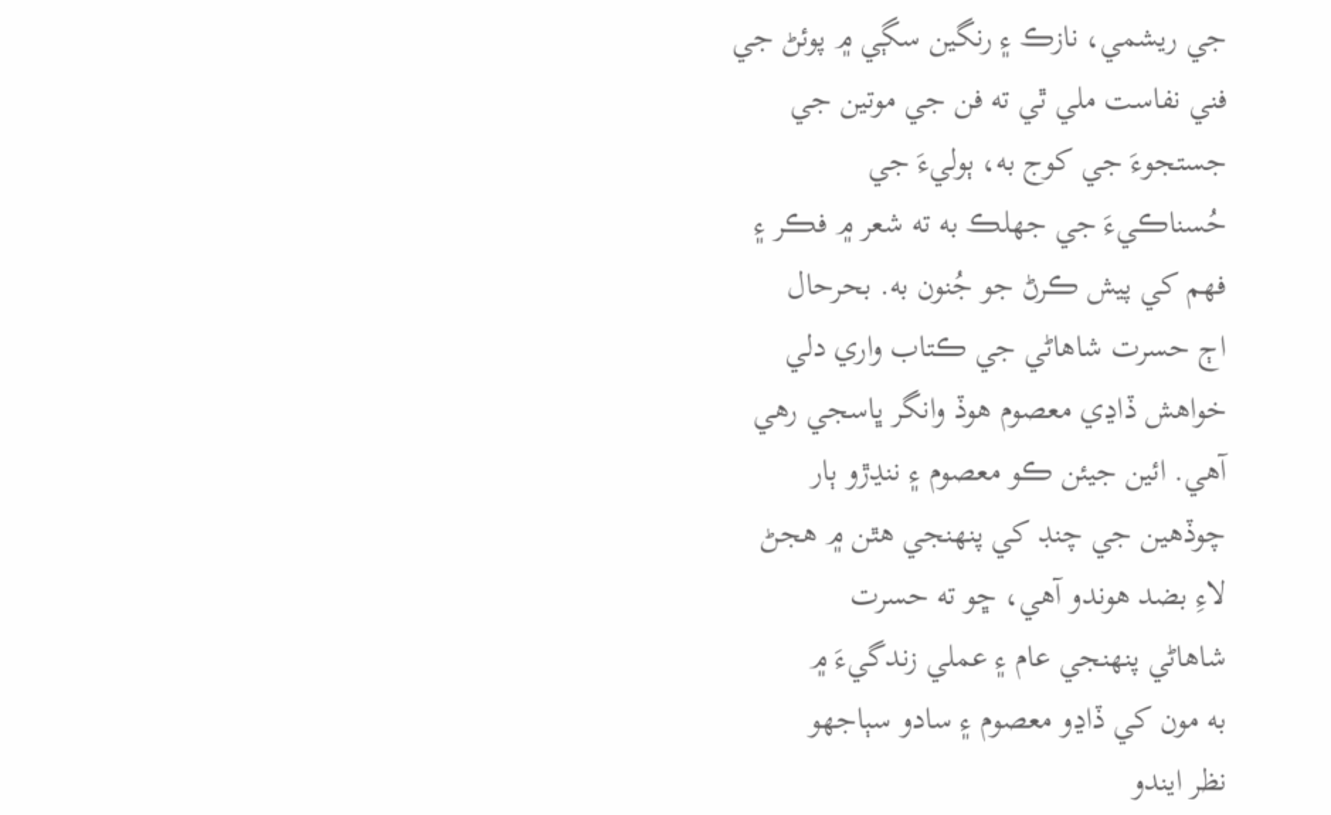جي ريشمي، نازڪ ۽ رنگين سڳي ۾ پوئڻ جي
فني نفاست ملي ٿي ته فن جي موتين جي
جستجوءَ جي کوج به، ٻوليءَ جي
حُسناڪيءَ جي جهلڪ به ته شعر ۾ فڪر ۽
فهم کي پيش ڪرڻ جو جُنون به. بحرحال
اڄ حسرت شاهاڻي جي ڪتاب واري دلي
خواهش ڏاڍي معصوم هوڏ وانگر ڀاسجي رهي
آهي. ائين جيئن ڪو معصوم ۽ ننڍڙو ٻار
چوڏهين جي چنڊ کي پنهنجي هٿن ۾ هجڻ
لاءِ بضد هوندو آهي، ڇو ته حسرت
شاهاڻي پنهنجي عام ۽ عملي زندگيءَ ۾
به مون کي ڏاڍو معصوم ۽ سادو سٻاجهو
نظر ايندو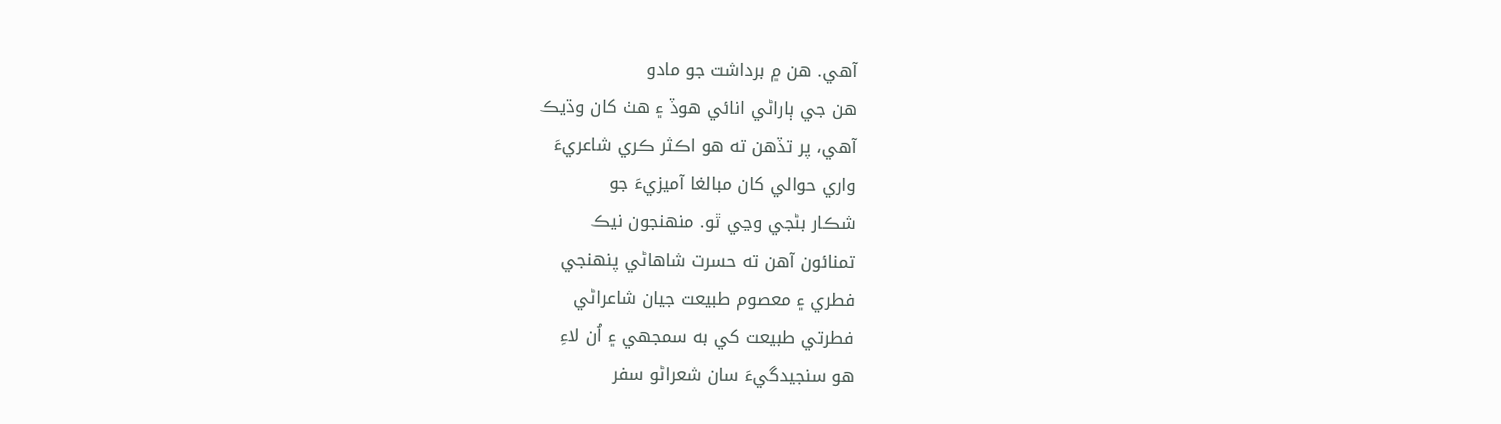آهي. هن ۾ برداشت جو مادو
هن جي ٻاراڻي انائي هوڏ ۽ هٺ کان وڌيڪ
آهي، پر تڏهن ته هو اڪثر ڪري شاعريءَ
واري حوالي کان مبالغا آميزيءَ جو
شڪار بڻجي وڃي ٿو. منهنجون نيڪ
تمنائون آهن ته حسرت شاهاڻي پنهنجي
فطري ۽ معصوم طبيعت جيان شاعراڻي
فطرتي طبيعت کي به سمجهي ۽ اُن لاءِ
هو سنجيدگيءَ سان شعراڻو سفر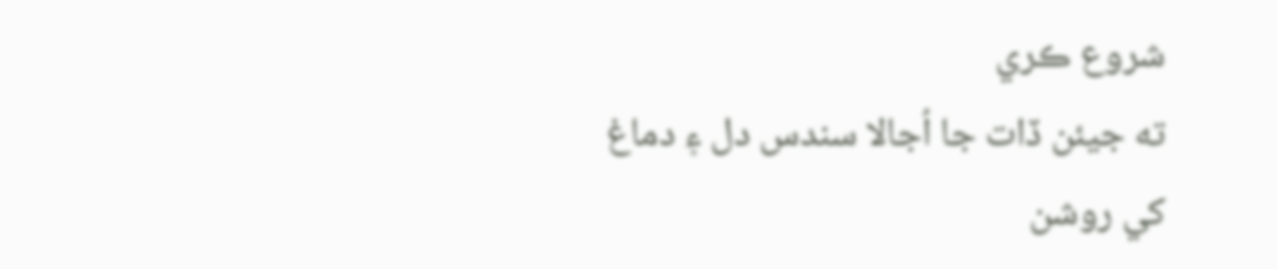شروع ڪري
ته جيئن ڏات جا اُجالا سندس دل ۽ دماغ
کي روشن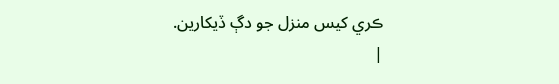ڪري کيس منزل جو دڳ ڏيکارين.
|